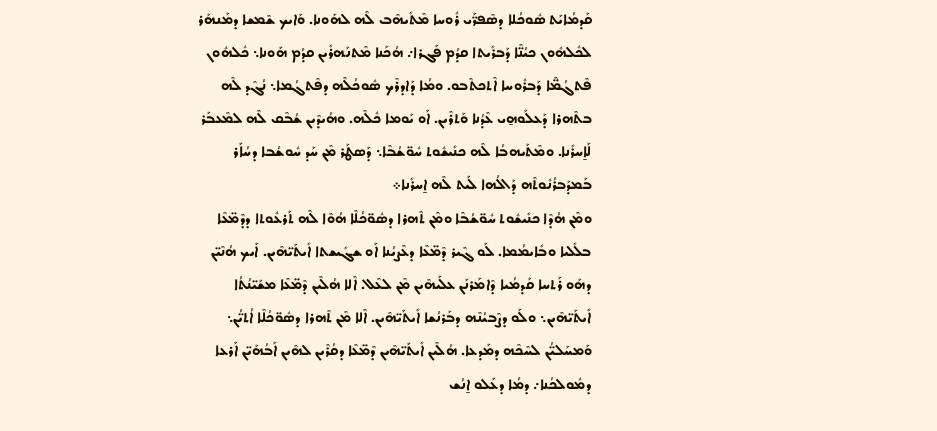ܩܰܕܡܳܐܝܰܬ ܣܽܘܟܳܠܐ ܕܣܶܦܪ̈ܰܝ ܪܽܘܚܐ ܡܶܬܺܝܗܶܒ ܠܶܗ ܠܗܰܘܢܐ. ܘܰܐܝܟ ܫܶܡܫܐ ܕܡܰܢܗܰܪ ܠܟܽܠܗܽܘܢ ܟܝܳܢ̈ܶܐ ܕܰܒܪܺܝܬܐ ܩܕܳܡ ܦܰܓܪܐ܇ ܗܳܟܰܢܐ ܡܶܬܢܰܗܪܺܝܢ ܩܕܳܡ ܗܰܘܢܐ܆ ܟܽܠܗܽܘܢ ܦܶܬܓܳܡ̈ܶܐ ܕܰܒܪܽܘܚܐ ܐܶܬܟܬܶܒܘ. ܘܡܳܐ ܕܰܐܕܪܶܟ ܣܽܘܟܳܠܶܗ ܕܦܶܬܓܳܡܐ܆ ܢܳܓܶܕ ܠܶܗ ܒܬܶܗܪܐ ܕܰܥܠܰܘܗ̱ܝ ܥܶܕܳܢܐ ܘܰܬܪܶܝܢ. ܐܰܘ ܝܰܘܡܐ ܟܽܠܶܗ. ܘܗܳܝܕܶܝܢ ܫܳܒܶܩ ܠܶܗ ܠܡܶܥܒܰܪ ܠܰܐ̱ܚܪܺܢܐ. ܘܡܶܬܰܝܗܒܳܐ ܠܶܗ ܟܢܺܝܫܽܘܬ ܚܽܘ̈ܫܳܒܶܐ܆ ܕܰܣܛܰܪ ܡܶܢ ܚܰܕ ܚܽܘܫܳܒܐ ܕܚܳܐܰܪ ܒܰܡܕܰܒܪܳܢܽܘܬܶܗ ܕܰܐܠܳܗܐ ܠܰܝܬ ܠܶܗ ܐ̱ܚܪܺܢܐ܀
ܘܡܶܢ ܗܳܕܶܐ ܟܢܺܝܫܽܘܬ ܚܽܘ̈ܫܳܒܶܐ ܘܡܶܢ ܬܶܗܪܐ ܕܣܽܘ̈ܟܳܠܶܐ ܗܳܘܶܐ ܠܶܗ ܬܰܪܥܽܘܬܐ ܕܕܶܡ̈ܥܶܐ ܒܠܺܠܝܐ ܘܒܺܐܝܡܳܡܐ. ܠܰܘ ܓܶܝܪ ܕܶܡ̈ܥܶܐ ܕܥܶܨܝܳܢܐ ܐܰܘ ܫܓܺܝܫܬܐ ܐܺܝܬܰܝ̈ܗܶܝܢ. ܐܰܝܟ ܗܳܢܶܝ̈ܢ ܕܗܰܘ ܪܰܬܚܐ ܩܰܕܡܳܝܐ ܕܶܐܡܰܪܢܰܢ ܥܠܰܝܗܶܝܢ ܡܶܢ ܠܥܶܠ. ܐܶܠܐ ܗܳܠܶܝܢ ܕܶܡ̈ܥܶܐ ܡܫܰܝ̈ܢܳܬܳܐ ܐܺܝܬܰܝ̈ܗܶܝܢ܆ ܘܠܰܘ ܕܨܶܒܝܳܢܶܗ ܕܒܰܪܢܳܫܐ ܐܺܝܬܰܝ̈ܗܶܝܢ. ܐܶܠܐ ܡܶܢ ܬܶܗܪܐ ܕܣܽܘ̈ܟܳܠܶܐ ܐܳܬܝ̈ܳܢ܆ ܘܰܡܚܰܠܝ̈ܳܢ ܠܚܶܟܶܗ ܕܡܰܕܥܐ. ܗܳܠܶܝܢ ܐܺܝܬܰܝ̈ܗܶܝܢ ܕܶܡ̈ܥܶܐ ܕܩܳܪܶܝܢ ܠܗܶܝܢ ܐܰܒܳܗܰܝ̈ܢ ܐܰܪܥܐ ܕܡܽܘܠܟܳܢܐ܇ ܕܡܳܐ ܕܥܰܠܘ ܐ̱ܢܳܫ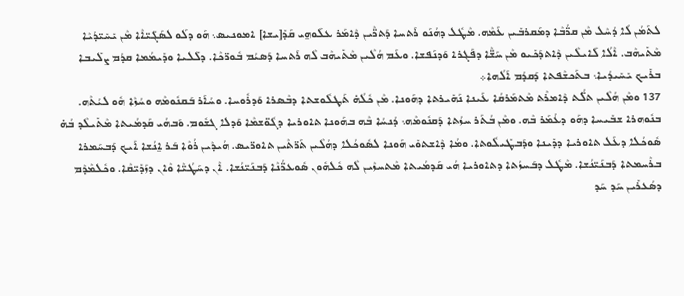ܠܬܰܡܳܢ ܠܳܐ ܕܳܚܶܠ ܡܶܢ ܩܪ̈ܳܒܶܐ ܕܡܰܩܪܒܺܝܢ ܥܰܡܶܗ. ܡܶܛܽܠ ܕܗܳܢܰܘ ܪܰܬܚܐ ܕܰܬܪ̈ܶܝܢ ܕܶܐܡܰܪ ܥܠܰܘܗ̱ܝ ܩܰܕܺ[ܝܫܐ] ܐܡܘܢܝܣ܆ ܗܰܘ ܕܠܰܘ ܠܣܰܓܺܝ̈ܐܶܐ ܡܶܢ ܝܺܚܺܝ̈ܕܳܝܶܐ ܡܶܬܺܝܗܶܒ. ܐܶܠܳܐ ܠܰܐܝܠܶܝܢ ܕܶܐܬܕܰܟܺܝܘ ܡܶܢ ܚܰܫ̈ܶܐ ܕܦܰܓܪܐ ܘܰܕܢܰܦܫܐ. ܘܥܰܡ ܗܳܠܶܝܢ ܡܶܬܺܝܗܶܒ ܠܶܗ ܪܰܬܚܐ ܕܰܣܝܳܡ ܒܽܘܪ̈ܟܶܐ. ܕܠܺܠܝܐ ܘܕܺܝܡܳܡܐ ܩܕܳܡ ܨܠܺܝܒܐ ܒܪܺܝܟ ܝܺܚܺܝܕܳܝܐ܆ ܒܬܰܟܫܶܦܬܐ ܕܰܩܕܳܡ ܐܰܠܳܗܐ܀
137 ܘܡܶܢ ܗܳܠܶܝܢ ܬܠ̈ܳܬ ܕܶܐܡܪܶܬ ܡܶܬܡܰܪܩܳܐ ܥܰܝܢܐ ܢܰܗܺܝܪܬܐ ܕܗܰܘܢܐ. ܡܶܢ ܟܽܠܳܗ̇ ܬܰܛܠܽܘܫܬܐ ܕܒܶܣܪܐ ܘܰܕܪܽܘܚܐ. ܘܚܳܐܰܪ ܒܰܩܢܽܘܡܶܗ ܘܚܳܙܶܐ ܗܽܘ ܠܝܳܬܶܗ. ܒܢܽܘܗܪܐ ܫܒܺܝܚܐ ܕܗܰܘ ܕܥܳܡܰܪ ܒܶܗ. ܘܡܶܢ ܒܳܬܰܪ ܚܙܳܬܐ ܕܰܩܢܽܘܡܶܗ܆ ܕܳܢܚܳܐ ܒܶܗ ܒܗܰܘܢܐ ܬܐܘܪܝܐ ܕܓܽܘ̈ܫܡܶܐ ܘܰܕܠܐ ܓܫܽܘܡ. ܘܰܒܗܳܝ ܩܰܕܡܳܝܬܐ ܡܶܬܺܝܠܶܕ ܒܳܗ̇ ܣܽܘܟܳܠܐ ܕܥܰܠ ܬܐܘܪܝܐ ܕܕܺܝܢܐ ܘܕܰܒܛܺܝܠܽܘܬܐ. ܘܡܳܐ ܕܶܐܫܬܘܺܝ ܗܰܘܢܐ ܠܣܽܘܟܳܠܐ ܕܗܳܠܶܝܢ ܬܰܪ̈ܬܶܝܢ ܬܐܘܪ̈ܝܣ. ܗܳܝܕܶܝܢ ܪܳܘܶܐ ܒܰܪ ܐ̱ܢܳܫܐ ܐܰܝܟ ܕܰܒܚܰܡܪܐ ܒܪܶܚܡܬܐ ܕܰܒܢܰܝ̈ܢܳܫܐ. ܡܶܛܽܠ ܕܒܰܚܙܳܬܐ ܕܬܐܘܪܝܐ ܗܳܝ ܩܰܕܡܳܝܬܐ ܡܶܬܚܙܶܝܢ ܠܶܗ ܟܽܠܗܽܘܢ ܣܽܘܥܪ̈ܳܢܶܐ ܕܰܒܢܰܝ̈ܢܳܫܐ. ܐܶܢ ܕܚܰܛܳܝ̈ܶܐ ܘܶܐܢ ܕܙܰܕܺܝ̈ܩܶܐ. ܘܟܽܠܡܶܕܶܡ ܕܣܳܥܪܺܝܢ ܚܰܕ ܚܰܕ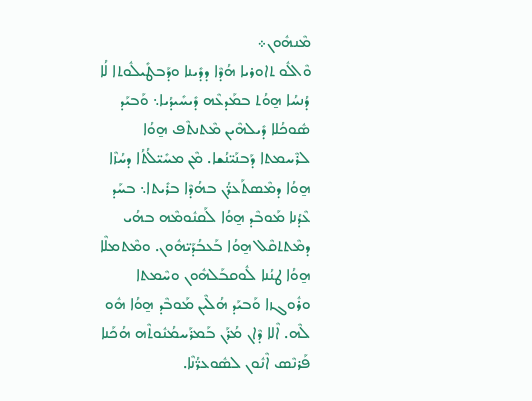ܡܶܢܗܽܘܢ܀
ܘܶܐܠܽܘ ܬܐܘܪܝܐ ܗܳܕܶܐ ܕܕܺܝܢܐ ܘܕܰܒܛܺܝܠܽܘܬܐ ܠܳܐ ܕܳܢܚܳܐ ܗ̱ܘܳܬ ܒܡܰܕܥܶܗ ܕܺܝܚܺܝܕܳܝܐ܆ ܘܰܒܝܰܕ ܣܽܘܟܳܠܐ ܕܺܝܠܗܶܝܢ ܡܶܬܢܬܶܦ ܗ̱ܘܳܐ ܠܪܶܚܡܬܐ ܕܰܒܢܰܝ̈ܢܳܫܐ. ܡܶܢ ܡܚܺܝ̈ܠܳܬܳܐ ܕܚܳܙܶܐ ܗ̱ܘܳܐ ܕܡܶܣܬܰܥܪ̈ܳܢ ܒܗܳܕܶܐ ܒܪܺܝܬܐ܆ ܒܚܰܕ ܥܶܕܳܢܐ ܡܰܘܒܶܕ ܗ̱ܘܳܐ ܠܰܩܢܽܘܡܶܗ ܒܗܳܝ ܕܡܶܬܬܩܶܠ ܗ̱ܘܳܐ ܒܰܥܒܳܕܰܝ̈ܗܽܘܢ. ܘܡܶܬܡܠܶܐ ܗ̱ܘܳܐ ܛܢܳܢܐ ܠܽܘܩܒܰܠܗܽܘܢ ܘܚܶܡܬܐ ܘܪܽܘܓܙܐ ܘܰܒܝܰܕ ܗܳܠܶܝܢ ܡܰܘܒܶܕ ܗ̱ܘܳܐ ܗܽܘ ܠܶܗ. ܐܶܠܐ ܕܶܐܢ ܡܳܪܰܢ ܒܰܡܪܰܚܡܳܢܽܘܬܶܗ ܗܳܟܰܢܐ ܦܰܪܢܶܣ ܐܶܢܽܘܢ ܠܣܽܘܥܪ̈ܳܢܶܐ.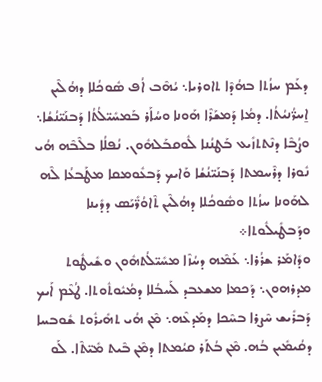ܕܥܰܡ ܚܙܳܬܐ ܒܗܳܕܶܐ ܬܐܘܪܝܐ܆ ܝܳܗܶܒ ܐܳܦ ܣܽܘܟܳܠܐ ܕܗܳܠܶܝܢ ܐ̱ܚܪ̈ܳܢܝܳܬܳܐ. ܕܡܳܐ ܕܰܡܫܰܪܶܐ ܗܰܘܢܐ ܘܚܳܐܰܪ ܒܰܡܚܺܝ̈ܠܳܬܳܐ ܕܰܒܢܰܝ̈ܢܳܫܳܐ܆ ܘܨܳܒܶܐ ܕܢܶܬܬܙܺܝܥ ܒܰܛܢܳܢܐ ܠܽܘܩܒܰܠܗܽܘܢ. ܢܳܦܠܳܐ ܒܠܶܒܶܗ ܗܳܝ ܢܽܘܪܐ ܕܪܶܚܡܬܐ ܕܰܒܢܰܝ̈ܢܳܫܳܐ ܘܰܐܝܟ ܕܰܒܥܽܘܡܩܐ ܡܛܰܒܥܳܐ ܠܶܗ ܠܗܰܘܢܐ ܚܙܳܬܐ ܘܣܽܘܟܳܠܐ ܕܗܳܠܶܝܢ ܬܶܐܘܳܪ̈ܺܝܰܣ ܕܕܺܝܢܐ ܘܕܰܒܛܺܝܠܽܘܬܐ܀
ܘܕܺܐܡܰܪ ܫܪܳܪܐ܆ ܥܰܡܶܗ ܕܚܳܙܶܐ ܡܚܺܝ̈ܠܳܬܗܽܘܢ ܘܫܺܝܛܽܘܬ ܡܕܪܗܘܢ܆ ܕܰܟܡܐ ܡܫܥܒܕ ܠܰܚܒܳܠܐ ܕܡܳܝܽܘܬܽܘܬܐ. ܛܳܥܶܡ ܐܰܝܟ ܕܰܒܪܺܝܫ ܚܶܨܪܐ ܒܚܶܟܐ ܕܡܰܕܥܶܗ܆ ܡܶܢ ܗܳܝ ܬܗܺܝܪܽܘܬ ܫܽܘܒܚܐ ܕܩܳܝܡܺܝܢ ܒܳܗ. ܡܶܢ ܒܳܬܰܪ ܩܝܳܡܬܐ ܕܡܶܢ ܒܶܝܬ ܡܺܝ̈ܬܶܐ. ܠܰܘ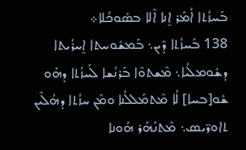ܒܰܚܙܳܬܐ ܐܳܡܰܪ ܐ̱ܢܐ ܐܶܠܐ ܒܣܽܘܟܳܠܐ܀
138 ܒܰܚܙܳܬܐ ܕܶܝܢ܆ ܒܰܡܫܽܘܚܬܐ ܐ̱ܚܪܳܝܬܐ ܕܫܽܘܡܠܳܝܐ܆ ܡܶܫܬܘܶܐ ܒܰܪܢܳܫܐ ܠܰܚܙܳܬܐ ܕܗܰܘ ܫܽܘ[ܒܚܐ] ܠܳܐ ܡܶܬܡܰܠܠܳܢܐ ܘܡܶܢ ܚܙܳܬܐ ܕܗܳܠܶܝܢ ܬܐܘܪ̈ܝܣ܆ ܡܶܬܢܰܗܰܪ ܗܰܘܢܐ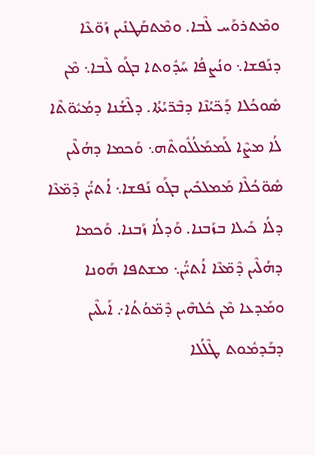ܘܡܶܬܪܘܰܚ ܠܶܒܐ. ܘܡܶܬܩܰܛܢܺܝܢ ܙܰܘ̈ܥܶܐ ܕܢܰܦܫܐ܆ ܘܢܳܨܦܳܐ ܚܰܕܽܘܬܐ ܒܓܰܘ ܠܶܒܐ܆ ܡܶܢ ܣܽܘܟܳܠܐ ܕܰܟ̈ܝܳܢܶܐ ܕܒܶܪ̈ܝܳܬܳܐ. ܕܠܶܫܳܢܐ ܕܡܳܝܽܘ̈ܬܶܐ ܠܳܐ ܡܨܶܐ ܠܰܡܡܰܠܳܠܽܘܬܶܗ܆ ܘܰܟܡܐ ܕܗܳܠܶܝܢ ܣܽܘ̈ܟܳܠܶܐ ܡܰܡܠܟܺܝܢ ܒܓܰܘ ܢܰܦܫܐ܆ ܐܳܬܝ̈ܳܢ ܕܶܡ̈ܥܶܐ ܕܠܳܐ ܟܰܝܠܐ ܒܙܰܒܢܐ. ܘܰܕܠܳܐ ܙܰܒܢܐ. ܘܰܟܡܐ ܕܗܳܠܶܝܢ ܕܶܡ̈ܥܶܐ ܐܳܬܝ̈ܳܢ܆ ܡܫܬܦܐ ܗܰܘܢܐ ܘܡܰܕܥܐ ܡܶܢ ܟܽܠܗܶܝܢ ܕܶܡ̈ܘܳܬܳܐ܇ ܐܰܝܠܶܝܢ ܕܒܰܕܡܽܘܬ ܛܶܠܳܠܐ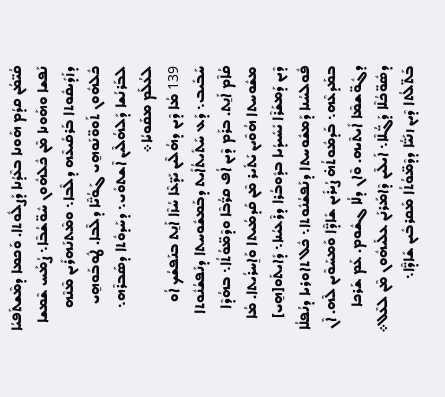ܩܳܝ̈ܡܳܢ ܩܕܳܡ ܗܰܘܢܐ ܒܥܶܕܳܢܐ ܕܰܨܠܽܘܬܐ. ܘܰܟܡܐ ܕܡܶܫܬܰܦܝܳܐ ܢܰܦܫܐ ܘܗܰܘܢܐ ܡܶܢ ܟܽܠܗܽܘܢ ܚܽܘ̈ܫܳܒܶܐ܆ ܨܳܡܰܚ ܫܶܡܫܐ ܕܙܰܕܺܝܩܽܘܬܐ ܒܰܪܩܺܝܥܶܗ ܕܠܶܒܐ܆ ܘܡܶܬܢܰܗܪܺܝܢ ܡܶܢܶܗ ܟܽܠܗܽܘܢ ܬܰܘܘ̈ܢܰܘܗ̱ܝ ܓܰܘܳܝ̈ܶܐ ܕܠܶܒܐ. ܛܽܘܒܰܘܗ̱ܝ ܠܒܰܪܢܳܫܐ ܕܰܠܗܳܠܶܝܢ ܐܶܫܬܘܺܝ܆ ܕܚܰܕܘܽܬܐ ܕܣܰܒܪܶܗ܆ ܠܥܳܠܰܡ ܡܩܰܘܝܳܐ܀
139 ܡܳܐ ܕܶܝܢ ܕܗܳܠܶܝܢ ܝܰܕ̈ܥܶܐ ܚܳܙܶܐ ܐܰܢ̱ܬ ܒܢܰܦܫܳܟ ܐܳܘ ܚܰܒܺܝܒ܆ ܕܰܥ ܚܰܬܺܝܬܳܐܺܝܬ ܕܒܰܡܫܽܘܚܬܐ ܕܢܰܦܫܳܢܽܘܬܐ ܩܳܐܶܡ ܐܰܢ̱ܬ. ܒܪܰܡ ܕܶܝܢ ܐܳܦ ܩܪ̈ܳܒܶܐ ܘܕܶܡ̈ܘܳܬܳܐ܆ ܒܗܳܕܶܐ ܡܫܽܘܚܬܐ ܗܳܘܶܝܢ ܝܰܬܺܝܪ ܡܶܢ ܩܰܕܡܳܝܬܐ ܘܰܐ̱ܚܪܳܝܬܐ. ܡܳܐ ܕܶܝܢ ܕܰܡܫܰܪܶܐ ܝܺܚܺܝܕܳܝܐ ܒܕܽܘܒܳܪܐ ܕܪܶܥܝܳܢܐ܆ ܕܺܐܝܬܰܘ[ܗ̱ܝ] ܦܽܘܠܚܳܢܐ ܕܰܡܫܽܘܚܬܐ ܕܢܰܦܫܳܢܽܘܬܐ܆ ܟܽܠ ܬܐܘܪܝܐ ܕܢܳܦܠܳܐ ܒܡܰܕܥܶܗ܆ ܒܰܕܡܽܘܬܳܗ̇ ܨܳܝܪܺܝܢ ܫܺܐܕ̈ܶܐ ܘܰܡܚܰܘܶܝܢ ܠܶܗ. ܐܶܢ ܕܓܽܘ̈ܫܡܶܐ ܐܺܝܬܶܝܗ. ܘܶܐܢ ܕܠܳܐ ܓܫܽܘܡ. ܥܰܡ ܫܰܪܟܐ ܕܣܽܘ̈ܟܳܠܶܐ ܕܰܓ̈ܳܠܶܐ܆ ܐܰܝܠܶܝܢ ܕܶܐܡܰܪܢܰܢ ܥܠܰܝܗܽܘܢ ܡܶܢ ܠܥܶܠ܀
ܒܰܬ̈ܠܳܬܐ ܕܶܝܢ ܙܢܰܝ̈ܳܐ ܕܕܶܡ̈ܘܳܬܳܐ ܡܰܩܪܒܺܝܢ ܫܺܐܕ̈ܶܐ܆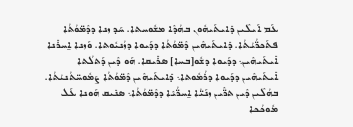ܥܰܡ ܐܰܝܠܶܝܢ ܕܺܐܝܬܰܝܗܽܘܢ ܒܗܳܕܶܐ ܡܫܽܘܚܬܐ. ܚܰܕ ܙܢܐ ܕܕܶܡ̈ܘܳܬܳܐ ܦܬܰܟܪ̈ܳܝܳܬܳܐ. ܕܺܐܝܬܰܝܗܶܝܢ ܕܶܡ̈ܘܳܬܳܐ ܕܕܰܝܘܐ ܕܙܳܢܝܽܘܬܐ. ܘܰܙܢܐ ܐ̱ܚܪܺܢܐ ܐܺܝܬܰܝܗܶܝܢ܆ ܕܕܰܝܘܐ ܕܫܽܘ[ܒܚܐ] ܣܪܺܝܩܐ. ܗܰܘ ܕܶܝܢ ܕܰܬܠܳܬܐ ܐܺܝܬܰܝܗܶܝܢ ܕܕܰܝܘܐ ܕܪܳܡܽܘܬܐ܆ ܕܺܐܝܬܰܝܗܶܝܢ ܕܶܡ̈ܘܳܬܳܐ ܨܰܡܽܘܚ̈ܬܳܢܝܳܬܳܐ. ܒܗܳܠܶܝܢ ܕܶܝܢ ܬܪ̈ܶܝܢ ܙܢܰܝ̈ܳܐ ܐ̱ܚܪ̈ܳܝܶܐ ܕܕܶܡ̈ܘܳܬܳܐ܆ ܣܢܺܝܩ ܗܰܘܢܐ ܥܰܠ ܡܽܘܟܳܟܐ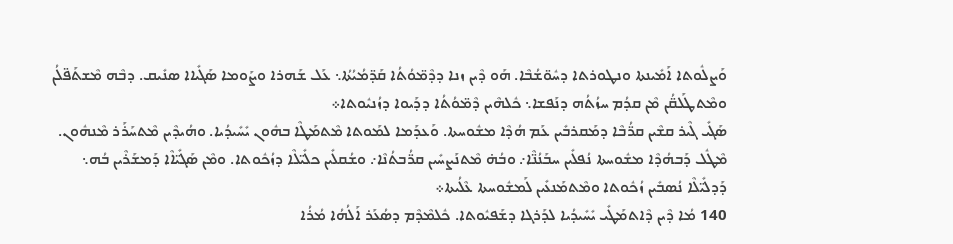ܘܰܨܠܽܘܬܐ ܐܰܡܺܝܢܬܐ ܘܢܛܘܪܬܐ ܕܚܽܘ̈ܫܳܒܶܐ. ܗܰܘ ܕܶܝܢ ܙܢܐ ܕܕܶܡ̈ܘܳܬܳܐ ܩܰܕ̈ܡܳܝܳܬܳܐ܆ ܥܰܠ ܫܰܗܪܐ ܘܨܰܘܡܐ ܣܰܓܺܝܐܐ ܣܢܺܝܩ. ܕܒܶܗ ܡܶܫܬܰܦ̈ܠܳܢ ܘܡܶܬܛܰܠܩ̈ܳܢ ܡܶܢ ܩܕܳܡ ܚܙܳܬܳܗ ܕܢܰܦܫܐ܆ ܟܽܠܗܶܝܢ ܕܶܡ̈ܘܳܬܳܐ ܕܕܰܝܘܐ ܕܙܳܢܝܽܘܬܐ܀
ܣܰܓܺܝ ܓܶܝܪ ܩܫܶܝܢ ܩܪ̈ܳܒܶܐ ܕܡܰܩܪܒܺܝܢ ܥܰܡ ܗܳܕܶܐ ܡܫܽܘܚܬܐ. ܘܰܥܕܰܡܐ ܠܡܰܘܬܐ ܡܶܬܡܰܛܶܐ ܒܗܽܘܢ ܝܺܚܺܝܕܳܝܐ. ܘܗܳܝܕܶܝܢ ܡܶܬܚܰܪܰܪ ܡܶܢܗܽܘܢ. ܡܶܛܽܠ ܕܰܒܗܳܕܶܐ ܡܫܽܘܚܬܐ ܢܳܦܠܺܝܢ ܚܒܰܢܳܢ̈ܶܐ܇ ܘܒܳܗ̇ ܡܶܬܢܰܨܚܺܝܢ ܩܪ̈ܳܒܬܳܢܶܐ܇ ܘܫܳܩܠܺܝܢ ܟܠܺܝ̈ܠܶܐ ܕܙܳܟܽܘܬܐ. ܘܡܶܢ ܣܰܓܺܝ̈ܐܶܐ ܕܰܡܫܰܪܶܝܢ ܒܳܗ܆ ܕܰܕܠܺܝ̈ܠܶܐ ܢܳܣܒܺܝܢ ܙܳܟܽܘܬܐ ܘܡܶܬܡܰܢܥܺܝܢ ܠܰܡܫܽܘܚܬܐ ܥܶܠܳܝܬܐ܀
140 ܡܳܐ ܕܶܝܢ ܕܶܐܬܡܰܛܺܝ ܝܺܚܺܝܕܳܝܐ ܠܕܰܪܓܐ ܕܫܰܦܝܽܘܬܐ. ܟܽܠܡܶܕܶܡ ܕܣܳܥܰܪ ܐܰܠܳܗܳܐ ܡܳܪܳܐ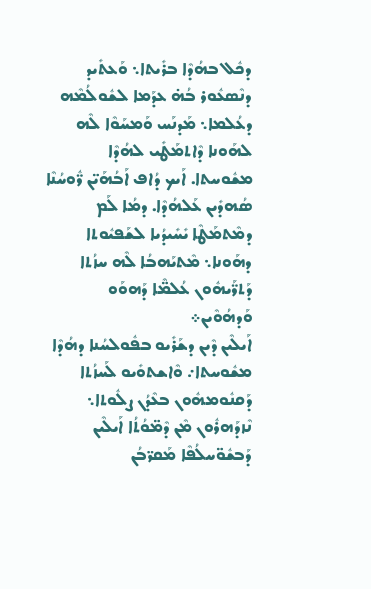ܕܟܽܠ ܒܗܳܕܶܐ ܒܪܺܝܬܐ܆ ܘܰܥܬܺܝܕ ܕܢܶܣܥܽܘܪ ܒܳܗ̇ ܥܕܰܡܐ ܠܫܽܘܠܳܡܶܗ ܕܥܳܠܡܐ܆ ܡܰܕܢܰܚ ܘܰܡܚܰܘܶܐ ܠܶܗ ܠܗܰܘܢܐ ܕܶܐܬܡܰܛܺܝ ܠܗܳܕܶܐ ܡܫܽܘܚܬܐ. ܐܰܝܟ ܕܳܐܦ ܐܰܒܳܗܰܝ̈ܢ ܪ̈ܽܘܚܳܢܶܐ ܣܳܗܕܺܝܢ ܥܰܠܗܳܕܶܐ. ܕܡܳܐ ܠܰܡ ܕܡܶܬܡܰܛܶܐ ܝܺܚܺܝܕܳܝܐ ܠܫܰܦܝܽܘܬܐ ܕܗܰܘܢܐ܆ ܡܶܬܝܰܗܒܳܐ ܠܶܗ ܚܙܳܬܐ ܕܰܬܪ̈ܰܝܗܽܘܢ ܥܳܠܡ̈ܶܐ ܕܰܗܘܰܘ ܘܰܕܗܳܘܶܝܢ܀
ܐܰܝܠܶܝܢ ܕܶܝܢ ܕܫܰܪܺܝܘ ܒܦܽܘܠܚܳܢܐ ܕܗܳܕܶܐ ܡܫܽܘܚܬܐ܇ ܘܶܐܫܬܘܺܝܘ ܠܰܚܙܳܬܐ ܕܰܩܢܽܘܡܗܽܘܢ ܒܥܶܕܳܢ ܨܠܽܘܬܐ܆ ܢܶܙܕܰܗܪܽܘܢ ܡܶܢ ܕܶܡ̈ܘܳܬܳܐ ܐܰܝܠܶܝܢ ܕܰܒܫܽܘ̈ܚܠܳܦܶܐ ܡܰܩܪ̈ܒܳܢ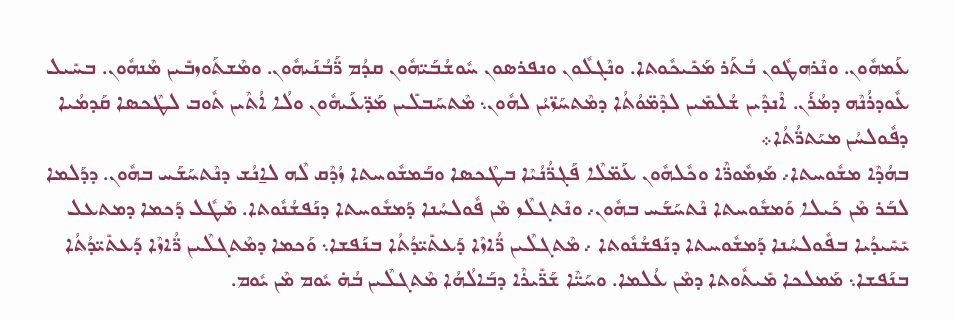ܥܰܡܗܽܘܢ. ܘܢܶܪܗܛܽܘܢ ܒܳܬܰܪ ܡܰܟܺܝܟܽܘܬܐ. ܘܢܶܓܠܽܘܢ ܘܢܦܪܣܘܢ ܚܽܘܫܳܒܰܝ̈ܗܽܘܢ ܩܕܳܡ ܪ̈ܰܒܳܢܰܝܗܽܘܢ. ܘܡܶܫܬܰܘܙܒܺܝܢ ܡܶܢܗܽܘܢ. ܒܚܺܝܠ ܥܽܘܕܪܳܢܶܗ ܕܡܳܪܰܢ. ܐܶܢܕܶܝܢ ܫܳܠܡܺܝܢ ܠܕܶܡ̈ܘܳܬܳܐ ܕܡܶܬܚܰܙ̈ܝܳܢ ܠܗܽܘܢ܆ ܡܶܬܚܰܒܠܺܝܢ ܡܰܕ̈ܥܰܝܗܽܘܢ ܘܠܳܐ ܐܳܬܶܝܢ ܬܽܘܒ ܠܛܶܟܣܐ ܩܰܕܡܳܝܐ ܕܦܽܘܠܚܳܢ ܡܝܰܬܪ̈ܳܬܳܐ܀
ܒܗܳܕܶܐ ܡܫܽܘܚܬܐ܇ ܡܰܙܡܽܘܪ̈ܶܐ ܘܟܽܠܗܽܘܢ ܥܰܡ̈ܠܶܐ ܦܰܓܪ̈ܳܢܳܝܶܐ ܒܛܶܟܣܐ ܘܒܰܡܫܽܘܚܬܐ ܙܳܕܶܩ ܠܶܗ ܠܐ̱ܢܳܫ ܕܢܶܬܚܰܫܰܚ ܒܗܽܘܢ. ܕܕܰܠܡܐ ܠܒܰܪ ܡܶܢ ܟܰܝܠܐ ܘܰܡܫܽܘܚܬܐ ܢܶܬܚܰܫܰܚ ܒܗܽܘܢ܇ ܘܢܶܬܓܠܶܙ ܡܶܢ ܦܽܘܠܚܳܢܐ ܕܰܡܫܽܘܚܬܐ ܕܢܰܦܫܳܢܽܘܬܐ. ܡܶܛܽܠ ܕܰܟܡܐ ܕܡܬܥܠ ܝܺܚܺܝܕܳܝܐ ܒܦܽܘܠܚܳܢܐ ܕܰܡܫܽܘܚܬܐ ܕܢܰܦܫܳܢܽܘܬܐ ܇ ܡܶܬܓܠܶܝܢ ܪ̈ܳܐܙܶܐ ܕܰܥܬܺܝ̈ܕܳܬܳܐ ܒܢܰܦܫܐ܆ ܘܰܟܡܐ ܕܡܶܬܓܠܶܝܢ ܪ̈ܳܐܙܶܐ ܕܰܥܬܺܝ̈ܕܳܬܳܐ ܒܢܰܦܫܐ܆ ܡܰܡܠܟܐ ܡܺܝܬܽܘܬܐ ܕܡܶܢ ܥܳܠܡܐ. ܘܚܰܝ̈ܶܐ ܫܰܪ̈ܺܝܪܶܐ ܕܒܰܐܠܳܗܳܐ ܡܶܬܓܠܶܝܢ ܒܳܗ̇ ܝܽܘܡ ܡܶܢ ܝܽܘܡ.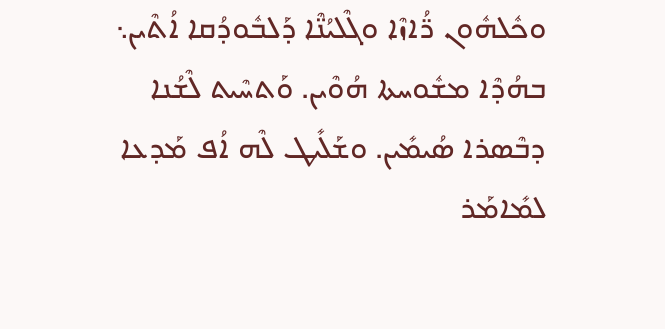ܘܟܽܠܗܽܘܢ ܪ̈ܳܐܙܶܐ ܘܓܶܠܝܳܢ̈ܶܐ ܕܰܠܒܽܘܕܳܩܐ ܐܳܬܶܝܢ܆ ܒܗܳܕܶܐ ܡܫܽܘܚܬܐ ܗܳܘܶܝܢ. ܘܰܬܚܶܝܬ ܠܶܫܳܢܐ ܕܒܶܣܪܐ ܣܳܝܡܺܝܢ. ܘܫܰܠܺܝܛ ܠܶܗ ܐܳܦ ܡܰܕܥܐ ܠܡܺܐܡܰܪ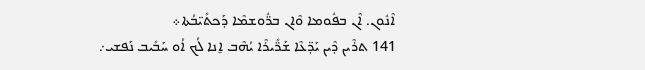ܐܶܢܽܘܢ. ܐܶܢ ܒܦܽܘܡܐ ܘܶܐܢ ܒܪ̈ܽܘܫܡܶܐ ܕܰܟܬܺܝ̈ܒܳܬܐ܀
141 ܬܪܶܝܢ ܕܶܝܢ ܝܰܕ̈ܥܶܐ ܫܰܪ̈ܺܝܪܶܐ ܝܳܗܶܒ ܐ̱ܢܐ ܠܳܟ ܐܳܘ ܚܰܒܺܝܒ ܢܰܦܫܝ܇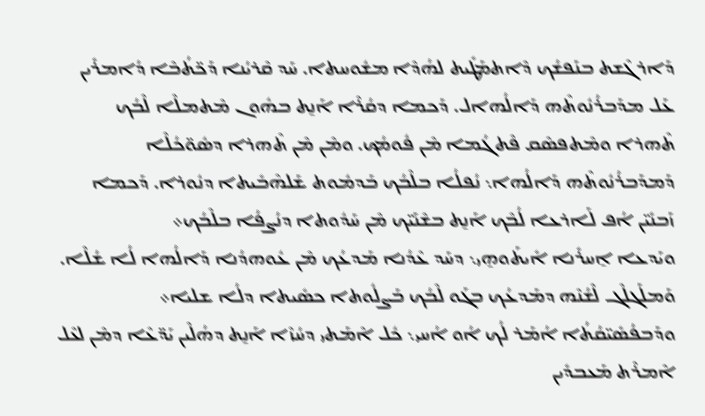ܕܰܐܪܓܶܫܬ ܒܢܰܦܫܳܟ ܕܶܐܬܡܰܛܺܝܬ ܠܗܳܕܶܐ ܡܫܽܘܚܬܐ. ܚܰܕ ܩܶܪܝܳܢܐ ܕܰܟ̈ܬܳܒܶܐ ܕܳܐܡܪܺܝܢ ܥܰܠ ܡܕܰܒܪܳܢܽܘܬܶܗ ܕܰܐܠܳܗܐܠ. ܕܰܟܡܐ ܕܩܳܪܶܐ ܐܰܢ̱ܬ ܒܗܽܘܢ ܡܶܬܡܠܶܐ ܠܶܒܳܟ ܬܶܗܪܐ ܘܡܶܬܦܣܶܩ ܦܶܬܓܳܡܐ ܡܶܢ ܦܽܘܡܳܟ. ܘܡܶܢ ܡܶܢ ܬܶܗܪܐ ܕܣܽܘ̈ܟܳܠܶܐ ܕܰܡܕܰܒܪܳܢܽܘܬܶܗ ܕܰܐܠܳܗܐ܆ ܢܳܦܠܳܐ ܒܠܶܒܳܟ ܒܰܕܡܽܘܬ ܫܰܠܗܶܒܺܝܬܐ ܕܢܽܘܪܐ. ܕܰܟܡܐ ܙܰܒܢܺܝ̈ܢ ܐܳܦ ܠܰܐܪܥܐ ܠܳܒܶܟ ܐܰܢ̱ܬ ܒܫܶܢܰܝ̈ܟ ܡܶܢ ܚܰܕܽܘܬܐ ܕܢܳܨܦܳܐ ܒܠܶܒܳܟ܀
ܘܝܰܕܥܐ ܐ̱ܚܪܺܢܐ ܐܺܝܬܰܘܗ̱ܝ܆ ܕܚܰܕ ܥܶܕܳܢܐ ܡܰܕܥܳܟ ܡܶܢ ܥܽܘܗܕܳܢܐ ܕܰܐܠܳܗܐ ܠܳܐ ܫܳܠܶܐ. ܘܰܡܠܰܓܠܶܓ ܠܶܫܳܢܶܗ ܕܡܰܕܥܳܟ ܒܓܰܘ ܠܶܒܳܟ ܒܰܨܠܽܘܬܐ ܟܣܺܝܬܐ ܕܠܳܐ ܫܠܝܐ܀
ܘܕܰܒܦܳܣܺܝ̈ܩܳܬܳܐ ܐܳܡܰܪ ܠܳܟ ܐܳܘ ܐܳܚܝ܆ ܟܽܠ ܐܶܡܰܬܝ ܕܚܳܙܶܐ ܐܰܢ̱ܬ ܕܗܳܠܶܝܢ ܝܰܕ̈ܥܶܐ ܕܡܶܢ ܠܥܶܠ ܐܶܡܪܶܬ ܡܰܥܒܕܺܝܢ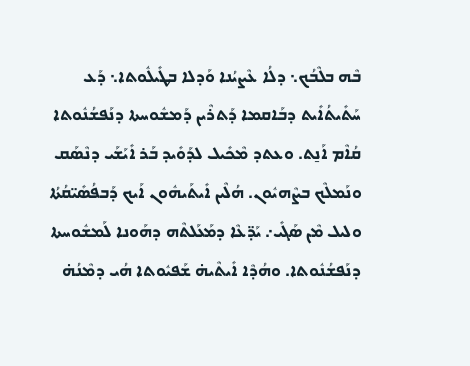ܒܶܗ ܒܠܶܒܳܟ܆ ܕܠܳܐ ܥܶܨܝܳܢܐ ܘܰܕܠܐ ܒܛܺܝܠܽܘܬܐ܆ ܕܰܥ ܚܰܬܺܝܬܳܐܺܝܬ ܕܒܰܐܩܡܐ ܕܰܬܪܶܝܢ ܕܰܡܫܽܘܚܬܐ ܕܢܰܦܫܳܢܽܘܬܐ ܩܳܐܶܡ ܐܰܢ̱ܬ. ܘܥܬܕ ܡܶܟܺܝܠ ܠܕܰܘܺܝܕ ܒܰܪ ܐܺܝܰܫܰܝ ܕܢܶܣܰܩ ܘܢܰܡܠܶܟ ܒܨܶܗܝܽܘܢ. ܗܳܠܶܝܢ ܐܺܝܬܰܝܗܽܘܢ ܐܰܝܟ ܕܰܒܦܳܣܺܝ̈ܩܳܬܳܐ ܘܠܝܠ ܡܶܢ ܣܰܓܺܝ܇ ܝܰܕ̈ܥܶܐ ܕܡܰܥܰܠܬܶܗ ܕܗܰܘܢܐ ܠܰܡܫܽܘܚܬܐ ܕܢܰܦܫܳܢܽܘܬܐ. ܘܗܳܕܶܐ ܐܺܝܬܶܝܗ̇ ܫܰܦܝܽܘܬܐ ܗܳܝ ܕܡܶܢܳܗ̇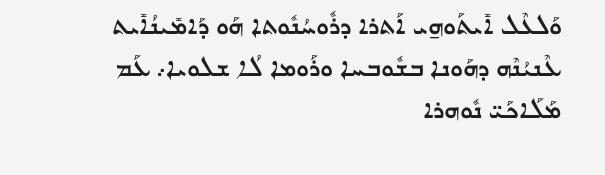ܘܰܠܥܶܠ ܐܺܝܬܰܘܗ̱ܝ ܐܰܬܪܐ ܕܪܽܘܚܳܢܽܘܬܐ ܗܰܘ ܕܰܐܡܺܝܢܳܐܺܝܬ ܥܶܢܝܳܢܶܗ ܕܗܰܘܢܐ ܒܫܽܘܒܚܐ ܘܪܰܘܡܐ ܠܳܐ ܫܠܘܝܐ܇ ܥܰܡ ܡܰܠܰܐܟܰܝ̈ ܢܽܘܗܪܐ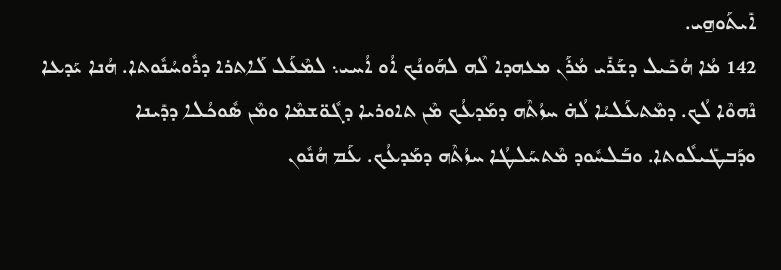ܐܺܝܬܰܘܗ̱ܝ.
142 ܡܳܐ ܗܳܟܺܝܠ ܕܫܰܪܺܝ ܡܳܪܰܢ ܡܥܗܕܐ ܠܶܗ ܠܗܰܘܢܳܟ ܐܳܘ ܐܳܚܝ܆ ܠܡܶܥܰܠ ܠܰܐܬܪܐ ܕܪܽܘܚܳܢܽܘܬܐ. ܗܳܢܐ ܝܰܕܥܐ ܢܶܗܘܶܐ ܠܳܟ. ܕܡܶܬܥܰܠܝܳܐ ܠܳܗ̇ ܚܙܳܬܶܗ ܕܡܰܕܥܳܟ ܡܶܢ ܬܐܘܪܝܐ ܕܓܽܘ̈ܫܡܶܐ ܘܡܶܢ ܣܽܘܟܳܠܐ ܕܕܺܝܢܐ ܘܕܰܒܛܺܝܠܽܘܬܐ. ܘܒܰܠܚܽܘܕ ܡܶܬܚܰܠܛܳܐ ܚܙܳܬܶܗ ܕܡܰܕܥܳܟ. ܥܰܡ ܗܳܢܽܘܢ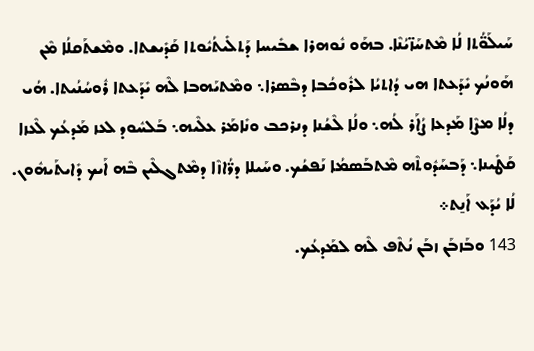ܚܰܝܠܰܘ̈ܳܬܐ ܠܳܐ ܡܶܬܚܰܙ̈ܝܳܢܶܐ. ܒܗܰܘ ܢܽܘܗܪܐ ܫܒܺܝܚܐ ܕܰܬܠܺܝܬܳܝܽܘܬܐ ܩܰܕܺܝܫܬܐ. ܘܡܶܫܬܰܩܠܳܐ ܡܶܢ ܗܰܘܢܳܟ ܝܺܕܰܥܬܐ ܗܝ ܕܳܐܬܝܳܐ ܠܪܽܘܟܳܒܐ ܕܒܶܣܪܐ܆ ܘܡܶܬܝܰܗܒܐ ܠܶܗ ܝܺܕܰܥܬܐ ܪܽܘܚܳܢܳܝܬܐ. ܗܳܝ ܕܠܳܐ ܡܨܶܐ ܡܰܕܥܐ ܨܳܐܰܪ ܠܳܗ܆ ܘܠܳܐ ܠܶܫܳܢܐ ܕܢܪܟܒ ܘܢܺܐܡܰܪ ܥܠܶܝܗ܆ ܒܰܠܚܽܘܕ ܠܥܙ ܡܰܕܥܳܟ ܠܶܥܙܐ ܩܰܛܺܝܢܐ܆ ܕܰܒܚܰܕܽܘܬܶܗ ܡܶܬܒܰܣܡܳܐ ܢܰܦܫܳܟ. ܘܚܰܝܠܐ ܕܪ̈ܳܐܙܶܐ ܕܡܶܬܓܠܶܝܢ ܒܶܗ ܐܰܝܟ ܕܺܐܝܬܰܝܗܽܘܢ. ܠܳܐ ܝܳܕܰܥ ܐܰܢ̱ܬ܀
143 ܘܒܰܙܒܰܢ ܙܒܰܢ ܢܳܬܶܦ ܠܶܗ ܠܡܰܕܥܳܟ.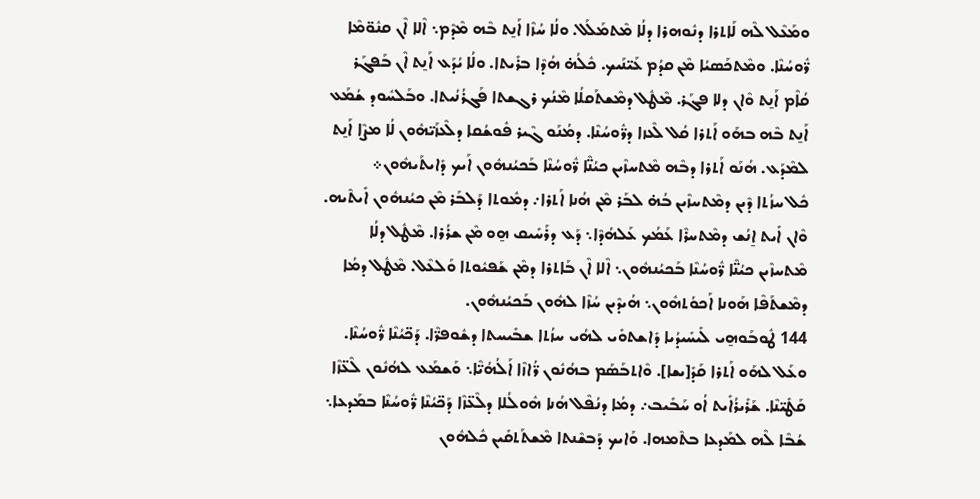ܘܡܰܥܶܠ ܠܶܗ ܠܰܐܬܪܐ ܕܢܽܘܗܪܐ ܕܠܳܐ ܡܶܬܡܰܠܰܠ. ܘܠܳܐ ܚܳܙܶܐ ܐܰܢ̱ܬ ܒܶܗ ܡܶܕܶܡ܆ ܐܶܠܐ ܐܶܢ ܩܢܽܘ̈ܡܶܐ ܪ̈ܽܘܚܳܢܶܐ. ܘܡܶܬܟܰܣܝܳܐ ܡܶܢ ܩܕܳܡ ܥܰܝ̈ܢܰܝܟ. ܟܽܠܳܗ̇ ܗܳܕܶܐ ܒܪܺܝܬܐ. ܘܠܳܐ ܝܳܕܰܥ ܐܰܢ̱ܬ ܐܶܢ ܒܰܦܓܰܪ ܩܳܐܶܡ ܐܰܢ̱ܬ ܘܶܐܢ ܕܠܐ ܦܓܰܪ. ܡܶܛܽܠ ܕܡܶܫܬܰܩܠܳܐ ܡܶܢܳܟ ܪܓܫܬܐ ܦܰܓܪܳܢܳܝܬܐ. ܘܒܰܠܚܽܘܕ ܫܳܡܰܥ ܐܰܢ̱ܬ ܒܶܗ ܒܗܰܘ ܐܰܬܪܐ ܩܳܠ ܠܶܥܙܐ ܕܪ̈ܽܘܚܳܢܶܐ. ܕܡܳܢܰܘ ܓܶܝܪ ܦܽܘܫܳܩܐ ܕܠܶܥܙܰܝ̈ܗܽܘܢ ܠܳܐ ܡܨܶܐ ܐܰܢ̱ܬ ܠܡܶܕܰܥ. ܗܳܢܰܘ ܐܰܬܪܐ ܕܒܶܗ ܡܶܬܚܙܶܝܢ ܟܝܳܢ̈ܶܐ ܪ̈ܽܘܚܳܢܶܐ ܒܰܟܝܳܢܗܽܘܢ ܐܰܝܟ ܕܺܐܝܬܰܝܗܽܘܢ܀
ܟܽܠ ܚܙܳܬܐ ܕܶܝܢ ܕܡܶܬܚܙܶܝܢ ܒܳܗ̇ ܠܒܰܪ ܡܶܢ ܗܳܢܐ ܐܰܬܪܐ܇ ܕܡܽܘܬܐ ܕܰܠܒܰܪ ܡܶܢ ܟܝܳܢܗܽܘܢ ܐܺܝܬܶܝܗ. ܘܶܐܢ ܐܺܝܬ ܐ̱ܢܳܫ ܕܡܶܬܚܪܶܐ ܥܰܡܳܟ ܥܰܠܗܳܕܶܐ܆ ܕܰܥ ܕܪܰܚܺܝܩ ܗ̱ܘ ܡܶܢ ܫܪܳܪܐ. ܡܶܛܽܠ ܕܠܳܐ ܡܶܬܚܙܶܝܢ ܟܝܳܢ̈ܶܐ ܪ̈ܽܘܚܳܢܶܐ ܒܰܟܝܳܢܗܽܘܢ܆ ܐܶܠܐ ܐܶܢ ܒܰܐܬܪܐ ܕܡܶܢ ܫܰܦܝܽܘܬܐ ܘܰܠܥܶܠ. ܡܶܛܽܠ ܕܡܳܐ ܕܡܶܫܬܰܦܶܐ ܗܰܘܢܐ ܐܰܟܘܳܬܗܽܘܢ܆ ܗܳܝܕܶܝܢ ܚܳܙܶܐ ܠܗܽܘܢ ܒܰܟܝܳܢܗܽܘܢ.
144 ܛܽܘܒܰܘܗ̱ܝ ܠܺܝܚܺܝܕܳܝܐ ܕܺܐܫܬܘܺܝ ܠܗܳܝ ܚܙܳܬܐ ܫܒܺܝܚܬܐ ܕܫܽܘܦܪ̈ܶܐ. ܕܰܟ̈ܝܳܢܶܐ ܪ̈ܽܘܚܳܢܶܐ. ܘܥܰܠ ܠܗܰܘ ܐܰܬܪܐ ܩܰܕܺ[ܝܫܐ]. ܘܶܐܬܒܰܣܰܡ ܒܗܳܢܽܘܢ ܪ̈ܳܐܙܶܐ ܐܰܠܳܗܳܝ̈ܶܐ܆ ܘܰܫܡܰܥ ܠܗܳܢܽܘܢ ܠܶܥ̈ܙܶܐ ܩܰܛܺܝ̈ܢܶܐ. ܫܰܪܺܝܪܳܐܺܝܬ ܐܳܘ ܚܰܒܺܝܒ܇ ܕܡܳܐ ܕܢܳܦܶܠ ܗܳܢܐ ܗܽܘܠܳܠܐ ܕܠܶܥ̈ܙܶܐ ܕܰܟ̈ܝܳܢܶܐ ܪ̈ܽܘܚܳܢܶܐ ܒܡܰܕܥܐ܆ ܫܳܒܶܐ ܠܶܗ ܠܡܰܕܥܐ ܒܬܶܡܗܐ. ܘܰܐܝܟ ܕܰܒܫܶܢܬܐ ܡܶܫܬܰܬܩܺܝܢ ܟܽܠܗܽܘܢ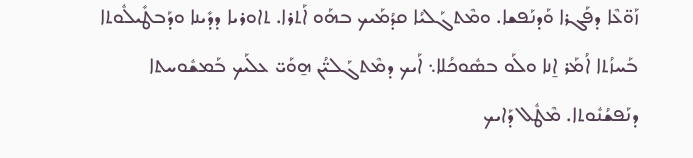ܙܰܘ̈ܥܶܐ ܕܦܰܓܪܐ ܘܰܕܢܰܦܫܐ. ܘܡܶܬܓܰܠܝܳܐ ܩܕܳܡܰܝܟ ܒܗܰܘ ܐܰܬܪܐ. ܬܐܘܪܝܐ ܕܕܺܝܢܐ ܘܕܰܒܛܺܝܠܽܘܬܐ ܒܰܚܙܳܬܐ ܐܳܡܰܪ ܐ̱ܢܐ ܘܠܰܘ ܒܣܽܘܟܳܠܐ܆ ܐܰܝܟ ܕܡܶܬܓܰܠܝ̈ܳܢ ܗ̱ܘܰܝ̈ ܥܠܰܝܟ ܒܰܡܫܽܘܚܬܐ ܕܢܰܦܫܳܢܽܘܬܐ. ܡܶܛܽܠ ܕܰܐܝܟ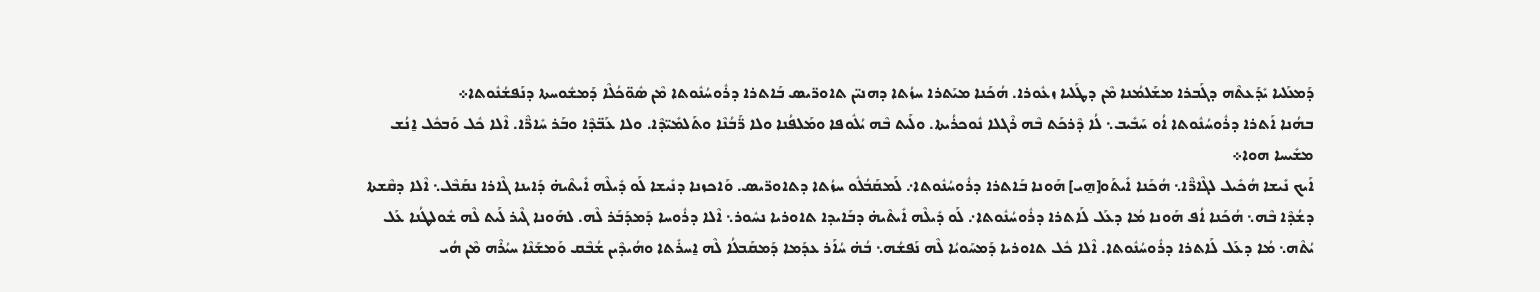ܕܰܡܥܰܠܝܐ ܝܺܕܰܥܬܶܗ ܕܓܰܒܪܐ ܡܫܰܠܡܳܢܐ ܡܶܢ ܕܛܰܠܝܐ ܙܥܽܘܪܐ. ܗܳܟܰܢܐ ܡܝܰܬܪܐ ܚܙܳܬܐ ܕܗܢܝ̈ܢ ܬܐܘܪ̈ܝܣ ܒܰܐܬܪܐ ܕܪܽܘܚܳܢܽܘܬܐ ܡܶܢ ܣܽܘ̈ܟܳܠܶܐ ܕܰܡܫܽܘܚܬܐ ܕܢܰܦܫܳܢܽܘܬܐ܀
ܒܗܳܢܐ ܐܰܬܪܐ ܕܪܽܘܚܳܢܽܘܬܐ ܐܳܘ ܚܰܒܺܝܒ܆ ܠܳܐ ܕܶܪܟܰܬ ܒܶܗ ܪܶܓܠܐ ܢܽܘܟܪܳܝܬܐ. ܘܠܰܝܬ ܒܶܗ ܝܳܠܽܘܦܐ ܘܡܰܠܦܳܢܐ ܘܠܐ ܪ̈ܰܒܳܢܶܐ ܘܬܰܠܡܺܝ̈ܕܶܐ. ܘܠܐ ܥܰܒ̈ܕܶܐ ܘܒܰܪ ܚܺܐܪ̈ܶܐ. ܐܶܠܐ ܟܽܠ ܘܰܒܟܽܠ ܐ̱ܢܳܫ ܡܫܺܝܚܐ ܗܘܐ܀
ܐܰܝܟ ܢܺܝܫܐ ܗܳܟܺܝܠ ܠܓܶܐܪ̈ܶܐ܆ ܗܳܟܰܢܐ ܐܺܝܬܰܘ[ܗ̱ܝ] ܗܰܘܢܐ ܒܰܐܬܪܐ ܕܪܽܘܚܳܢܽܘܬܐ܇ ܠܰܡܩܰܒܳܠܽܘ ܚܙܳܬܐ ܕܬܐܘܪ̈ܝܣ. ܘܰܐܟܙܢܐ ܕܢܺܝܫܐ ܠܰܘ ܕܺܝܠܶܗ ܐܺܝܬܶܝܗ̇ ܕܰܐܝܢܐ ܓܶܐܪܐ ܢܩܰܒܶܠ܆ ܐܶܠܐ ܕܩܶܫܬܐ ܕܫܳܕܶܐ ܒܶܗ܆ ܗܳܟܰܢܐ ܐܳܦ ܗܰܘܢܐ ܡܳܐ ܕܥܰܠ ܠܰܐܬܪܐ ܕܪܽܘܚܳܢܽܘܬܐ܇ ܠܰܘ ܕܺܝܠܶܗ ܐܺܝܬܶܝܗ̇ ܕܒܰܐܝܕܐ ܬܐܘܪܝܐ ܢܚܽܘܪ܆ ܐܶܠܐ ܕܪܽܘܚܐ ܕܰܡܕܰܒܰܪ ܠܶܗ. ܠܗܰܘܢܐ ܓܶܝܪ ܠܰܝܬ ܠܶܗ ܫܽܘܠܛܳܢܐ ܥܰܠ ܝܳܬܶܗ܆ ܡܳܐ ܕܥܰܠ ܠܰܐܬܪܐ ܕܪܽܘܚܳܢܽܘܬܐ. ܐܶܠܐ ܟܽܠ ܬܐܘܪܝܐ ܕܰܡܚܰܘܝܳܐ ܠܶܗ ܢܰܦܫܳܗ܆ ܒܳܗ̇ ܚܳܐܰܪ ܥܕܰܡܐ ܕܰܡܩܰܒܠܳܐ ܠܶܗ ܐ̱ܚܪܺܬܐ ܘܗܳܝܕܶܝܢ ܫܳܒܶܩ ܘܰܡܫܰܢܶܐ ܚܝܳܪܶܗ ܡܶܢ ܗܳܝ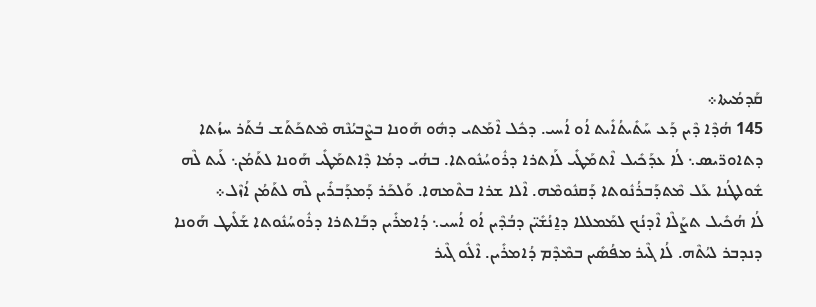ܩܰܕܡܳܝܬܐ܀
145 ܗܳܕܶܐ ܕܶܝܢ ܕܰܥ ܚܰܬܺܝܬܳܐܺܝܬ ܐܳܘ ܐܳܚܝ. ܕܟܽܠ ܐܶܡܰܬܝ ܕܗܽܘ ܗܰܘܢܐ ܒܨܶܒܝܳܢܶܗ ܡܶܬܟܰܬܰܫ ܒܳܬܰܪ ܚܙܳܬܐ ܕܬܐܘܪ̈ܝܣ܆ ܠܳܐ ܥܕܰܟܺܝܠ ܐܶܬܡܰܛܺܝ ܠܰܐܬܪܐ ܕܪܽܘܚܳܢܽܘܬܐ. ܒܗܳܝ ܕܡܳܐ ܕܶܐܬܡܰܛܺܝ ܗܰܘܢܐ ܠܬܰܡܳܢ܆ ܠܰܝܬ ܠܶܗ ܫܽܘܠܛܳܢܐ ܥܰܠ ܡܶܬܕܰܒܪܳܢܽܘܬܐ ܕܰܩܢܽܘܡܶܗ. ܐܶܠܐ ܫܪܐ ܒܬܶܡܗܐ. ܘܰܠܟܰܪ ܕܰܡܕܰܒܪܺܝܢ ܠܶܗ ܠܬܰܡܳܢ ܐܳܙܶܠ܀
ܠܳܐ ܗܳܟܺܝܠ ܬܨܰܠܶܐ ܐܶܕܢܳܟ ܠܡܰܡܠܠܐ ܕܐ̱ܢܳܫܺܝ̈ܢ ܕܒܳܕܶܝܢ ܐܳܘ ܐܳܚܝ܆ ܕܳܐܡܪܺܝܢ ܕܒܰܐܬܪܐ ܕܪܽܘܚܳܢܽܘܬܐ ܫܰܠܺܝܛ ܗܰܘܢܐ ܕܢܕܒܪ ܠܝܳܬܶܗ. ܠܳܐ ܓܶܝܪ ܡܦܳܣܺܝܢ ܒܡܶܕܶܡ ܕܳܐܡܪܺܝܢ. ܐܶܠܽܘ ܓܶܝܪ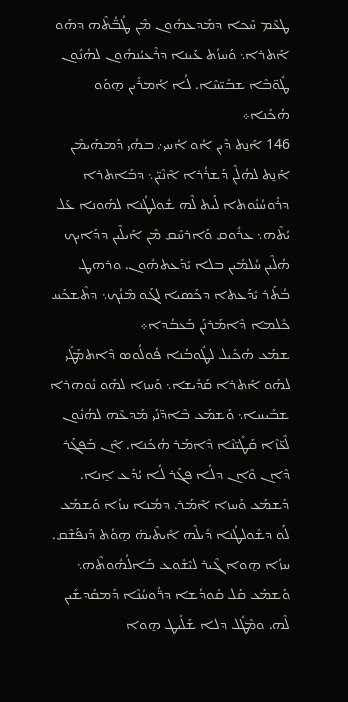ܛܥܶܡ ܚܶܟܐ ܕܡܰܕܥܗܽܘܢ ܡܶܢ ܛܳܒ̈ܳܬܶܗ ܕܗܰܘ ܐܰܬܪܐ܆ ܘܰܚܙܳܬ ܥܰܝܢܐ ܕܪܶܥܝܳܢܗܽܘܢ ܠܗܳܢܽܘܢ ܛܽܘ̈ܒܶܐ ܫܒܺܝ̈ܚܶܐ. ܠܳܐ ܐܳܡܪܺܝܢ ܗ̱ܘܰܘ ܗܳܟܰܢܐ܀
146 ܐܰܢ̱ܬ ܕܶܝܢ ܐܳܘ ܐܳܚܝ܇ ܒܗܳܝ ܕܰܡܗܰܝܡܶܢ ܐܰܢ̱ܬ ܠܗܳܠܶܢ ܕܰܫܪܳܪܐ ܐܶܢܶܝ̈ܢ܆ ܕܒܰܐܬܪܐ ܕܪܽܘܚܳܢܽܘܬܐ ܠܰܝܬ ܠܶܗ ܫܽܘܠܛܳܢܐ ܠܗܰܘܢܐ ܥܰܠ ܝܳܬܶܗ܆ ܥܪܽܘܩ ܘܰܐܪܚܶܩ ܡܶܢ ܐܰܝܠܶܝܢ ܕܕܰܐܝܟ ܗܳܠܶܝܢ ܚܳܠܡܺܝܢ ܒܠܐ ܝܺܕܰܥܬܗܽܘܢ. ܘܪܗܛ ܒܳܬܰܪ ܝܺܕܰܥܬܐ ܕܟܰܣܝܐ ܠܓܰܘ ܡܶܢܳܟ܆ ܕܬܶܫܟܰܚ ܟܽܠܡܐ ܕܶܐܡܰܪܢܰܢ ܒܰܥܒܳܕܐ܀
ܫܡܰܥ ܗܳܟܺܝܠ ܠܛܽܘܒܳܢܐ ܦܳܘܠܳܘܣ ܕܶܐܬܡܰܛܺܝ ܠܗܰܘ ܐܰܬܪܐ ܩܰܕܺܝܫܐ܆ ܘܰܚܙܐ ܠܗܰܘ ܢܽܘܗܪܐ ܫܒܺܝܚܐ܆ ܘܰܫܡܰܥ ܒܶܐܕ̈ܢܰܝ ܡܰܕܥܶܗ ܠܗܳܢܽܘܢ ܠܶܥ̈ܙܶܐ ܩܰܛܺܝ̈ܢܶܐ ܕܶܐܡܰܪ ܗܳܟܰܢܐ. ܐܶܢ ܒܰܦܓܰܪ ܕܶܐܢ ܘܶܐܢ ܕܠܳܐ ܦܓܰܪ ܠܳܐ ܝܳܕܰܥ ܐ̱ܢܐ. ܕܰܫܡܰܥ ܘܰܚܙܐ ܐܶܡܰܪ. ܕܡܳܢܐ ܚܙܳܐ ܘܰܫܡܰܥ ܠܰܘ ܕܫܽܘܠܛܳܢܐ ܕܺܝܠܶܗ ܐܺܝܬܶܝܗ̇ ܗ̱ܘܳܬ ܕܰܢܦܰܫܶܩ. ܚܙܳܐ ܗ̱ܘܐ ܓܶܝܪ ܠܝܶܫܽܘܥ ܒܰܐܠܳܗܽܘܬܶܗ܆ ܘܰܫܡܰܥ ܩܰܠ ܩܽܘܕܳܫܐ ܕܪ̈ܽܘܚܳܢܶܐ ܕܰܡܩܰܕܫܺܝܢ ܠܶܗ. ܘܡܶܛܽܠ ܕܠܐ ܫܰܠܺܝܛ ܗ̱ܘܐ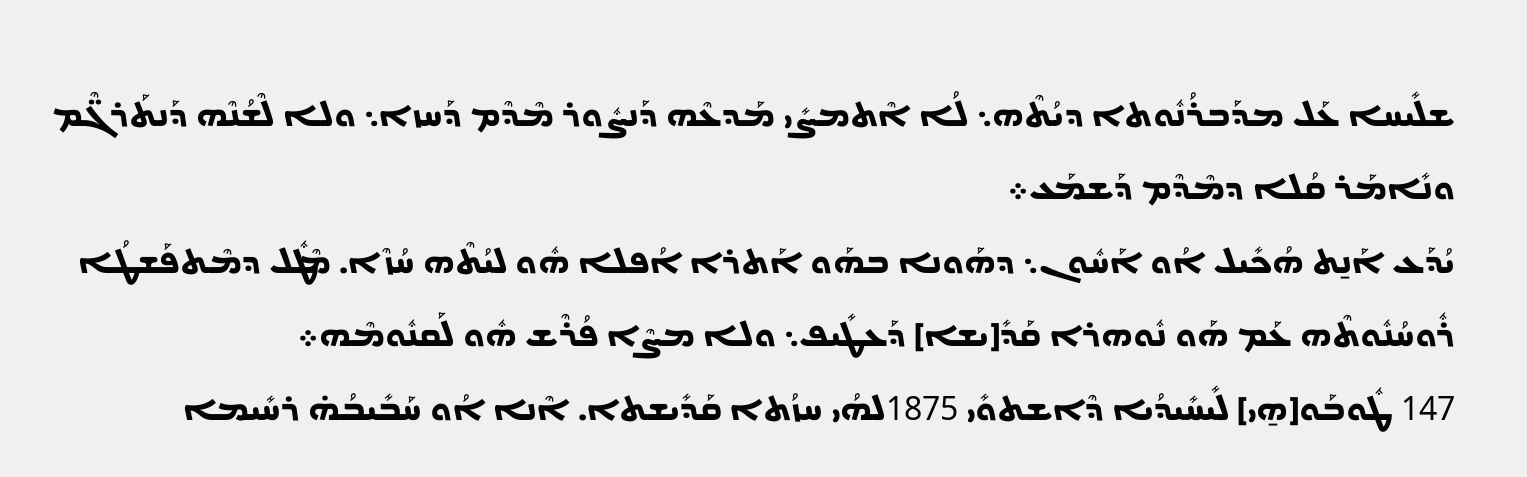ܫܠܺܝܚܐ ܥܰܠ ܡܕܰܒܪܳܢܽܘܬܐ ܕܝܳܬܶܗ܆ ܠܳܐ ܐܶܬܡܨܺܝ ܡܰܕܥܶܗ ܕܰܢܨܽܘܪ ܡܶܕܶܡ ܕܰܚܙܐ܆ ܘܠܐ ܠܶܫܳܢܶܗ ܕܰܢܬܰܪܓ̈ܶܡ ܘܢܺܐܡܰܪ ܩܳܠܐ ܕܡܶܕܶܡ ܕܰܫܡܰܥ܀
ܝܳܕܰܥ ܐܰܢ̱ܬ ܗܳܟܺܝܠ ܐܳܘ ܐܰܚܽܘܢ܆ ܕܗܰܘܢܐ ܒܗܰܘ ܐܰܬܪܐ ܐܳܦܠܐ ܗܽܘ ܠܝܳܬܶܗ ܚܳܙܶܐ. ܡܶܛܽܠ ܕܡܶܬܦܰܫܛܳܐ ܪܽܘܚܳܢܽܘܬܶܗ ܥܰܡ ܗܰܘ ܢܽܘܗܪܐ ܩܰܕܺ[ܝܫܐ] ܕܰܥܛܺܝܦ܆ ܘܠܐ ܡܨܶܐ ܦܳܪܶܫ ܗܽܘ ܠܰܩܢܽܘܡܶܗ܀
147 ܛܽܘܒܰܘ[ܗ̱ܝ] ܠܺܝܚܺܝܕܳܝܐ ܕܶܐܫܬܘܺܝ 1875ܠܗܳܝ ܚܙܳܬܐ ܩܰܕܺܝܫܬܐ. ܐܶܢܐ ܐܳܘ ܚܰܒܺܝܒܳܗ̇ ܪܚܺܝܡܐ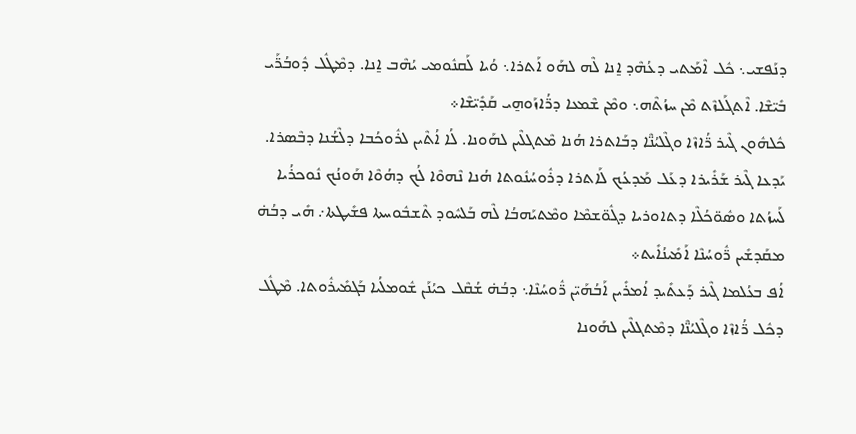ܕܢܰܦܫܝ܆ ܟܽܠ ܐܶܡܰܬܝ ܕܥܳܗܶܕ ܐ̱ܢܐ ܠܶܗ ܠܗܰܘ ܐܰܬܪܐ܆ ܘܳܝܐ ܠܰܩܢܽܘܡܝ ܝܳܗܶܒ ܐ̱ܢܐ. ܕܡܶܛܽܠ ܕܽܘܒܳܪ̈ܰܝ ܒܺܝ̈ܫܶܐ. ܐܶܬܓܰܠܙܶܬ ܡܶܢ ܚܙܳܬܶܗ܆ ܘܡܶܢ ܫܶܡܥܐ ܕܪ̈ܳܐܙܰܘܗ̱ܝ ܩܰܕܺܝ̈ܫܶܐ܀
ܟܽܠܗܽܘܢ ܓܶܝܪ ܪ̈ܳܐܙܶܐ ܘܓܶܠܝܳܢ̈ܶܐ ܕܒܰܐܬܪܐ ܗܳܢܐ ܡܶܬܓܠܶܝܢ ܠܗܰܘܢܐ. ܠܳܐ ܐܳܬܶܝܢ ܠܪܽܘܟܳܒܐ ܕܠܶܫܳܢܐ ܕܒܶܣܪܐ. ܝܰܕܥܐ ܓܶܝܪ ܫܰܪܺܝܪܐ ܕܥܰܠ ܡܰܕܥܳܟ ܠܰܐܬܪܐ ܕܪܽܘܚܳܢܽܘܬܐ ܗܳܢܐ ܢܶܗܘܶܐ ܠܳܟ ܕܗܳܘܶܐ ܗܰܘܢܳܟ ܢܽܘܟܪܳܝܐ ܠܰܚܙܳܬܐ ܘܣܽܘ̈ܟܳܠܶܐ ܕܬܐܘܪܝܐ ܕܓܽܘ̈ܫܡܶܐ ܘܡܶܬܝܰܗܒܳܐ ܠܶܗ ܒܰܠܚܽܘܕ ܬܶܫܒܽܘܚܬܐ ܦܫܺܝܛܬܐ܇ ܗܺܝ ܕܒܳܗ̇ ܡܩܰܕܫܺܝܢ ܪ̈ܽܘܚܳܢܶܐ ܐܰܡܺܝܢܳܐܺܝܬ܀
ܐܳܦ ܒܥܳܠܡܐ ܓܶܝܪ ܕܰܥܬܺܝܕ ܐܳܡܪܺܝܢ ܐܰܒܳܗܰܝ̈ܢ ܪ̈ܽܘܚܳܢܶܐ܆ ܕܒܳܗ̇ ܫܳܩܶܠ ܟܝܳܢܰܢ ܫܽܘܡܠܳܝܐ ܒܰܓܡܺܝܪܽܘܬܐ. ܡܶܛܽܠ ܕܟܽܠ ܪ̈ܳܐܙܶܐ ܘܓܶܠܝܳܢ̈ܶܐ ܕܡܶܬܓܠܶܝܢ ܠܗܰܘܢܐ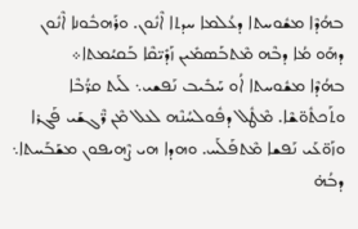ܒܗܳܕܶܐ ܡܫܽܘܚܬܐ ܕܥܳܠܡܐ ܚܕܬܐ ܐܶܢܽܘܢ. ܘܪܰܗܒܽܘܢܐ ܐܶܢܽܘܢ ܕܗܰܘ ܡܳܐ ܕܒܶܗ ܡܶܬܒܰܣܡܺܝܢ ܙܰܕܺܝ̈ܩܶܐ ܒܰܩܝܳܡܬܐ܀
ܒܗܳܕܶܐ ܡܫܽܘܚܬܐ ܐܳܘ ܚܰܒܺܝܒ ܢܰܦܫܝ܆ ܠܰܝܬ ܩܪ̈ܳܒܶܐ ܘܬܰܟܬܽܘ̈ܫܶܐ. ܡܶܛܽܠ ܕܦܽܘܠܚܳܢܶܗ ܠܥܠ ܡܶܢ ܪ̈ܶܓܫܰܝ ܦܰܓܪܐ ܘܙܰܘ̈ܥܰܝ ܢܰܦܫܐ ܡܶܬܦܰܠܰܚ. ܘܗܕܐ ܗܝ ܨܶܗܝܦܘܢ ܡܫܰܒܰܚܬܐ܆ ܕܒܳܗ̇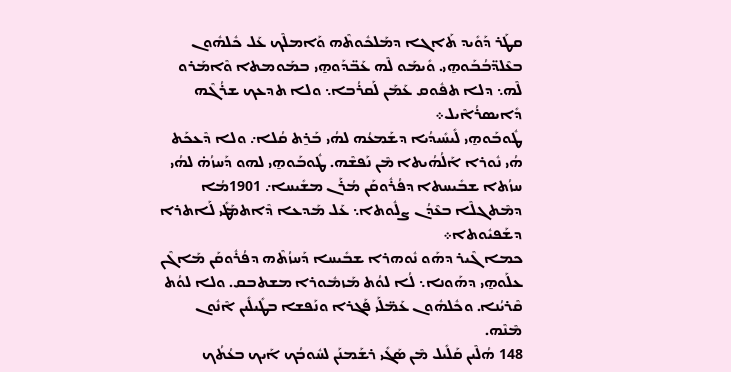ܩܛܰܪ ܕܰܘܺܝܕ ܬܰܐܓܐ ܕܡܰܠܟܽܘܬܶܗ ܘܰܐܡܠܶܟ ܥܰܠ ܟܽܠܗܽܘܢ ܒܥܶܠܕ̈ܒܳܒܰܘܗ̱ܝ. ܘܺܝܡܰܘ ܠܶܗ ܥܰܒ̈ܕܰܘܗ̱ܝ ܒܡܰܘܡܬܐ ܘܶܐܡܰܪܘ ܠܶܗ܆ ܕܠܐ ܬܦܽܘܩ ܥܰܡܰܢ ܠܰܩܪܳܒܐ܆ ܘܠܐ ܬܕܥܟ ܫܪܳܓܶܗ ܕܺܐܝܣܪܳܐܶܝܠ܀
ܛܽܘܒܰܘܗ̱ܝ ܠܺܝܚܺܝܕܳܝܐ ܕܫܰܡܥܳܗ ܠܗܳܝ ܒܰܪ̱ܬ ܩܳܠܐ܇ ܘܠܐ ܕܶܥܟܰܬ ܗܳܝ ܢܽܘܪܐ ܐܰܠܳܗܳܝܬܐ ܡܶܢ ܢܰܦܫܶܗ. ܛܽܘܒܰܘܗ̱ܝ ܠܗܘ ܕܰܚܙܳܗ̇ ܠܗܳܝ ܚܙܳܬܐ ܫܒܺܝܚܬܐ ܕܦܳܪܽܘܩܰܢ ܡܳܪܰܢ ܡܫܺܝܚܐ܇ 1901ܡܳܐ ܕܡܶܬܓܠܶܐ ܒܥܶܕܳܢ ܨܠܽܘܬܐ܆ ܥܰܠ ܡܰܕܥܐ ܕܶܐܬܡܰܛܺܝ ܠܰܐܬܪܐ ܕܫܰܦܝܽܘܬܐ܀
ܟܡܐ ܓܶܝܪ ܕܗܰܘ ܢܽܘܗܪܐ ܫܒܺܝܚܐ ܕܰܚܙܳܬܶܗ ܕܦܳܪܽܘܩܰܢ ܡܰܐܓܶܢ ܥܠܰܘܗ̱ܝ ܕܗܰܘܢܐ܆ ܠܳܐ ܠܘܳܬ ܡܰܙܡܽܘܪܐ ܡܫܬܒܩ. ܘܠܐ ܠܘܳܬ ܩܶܪܝܳܢܐ. ܘܟܽܠܗܽܘܢ ܥܰܡ̈ܠܰܝ ܦܰܓܪܐ ܘܢܰܦܫܐ ܒܛܺܝܠܺܝܢ ܐܶܢܽܘܢ ܡܶܢܶܗ.
148 ܗܳܠܶܝܢ ܩܰܠܺܝܠ ܡܶܢ ܣܰܓܺܝ ܪܫܰܡܢܰܢ ܠܚܽܘܒܳܟ ܐܰܝܟ ܒܥܳܬܳܟ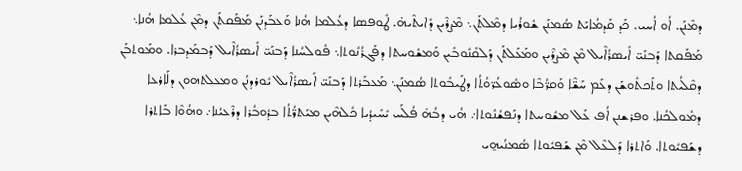ܕܡܶܢܰܢ. ܐܳܘ ܐܳܚܝ. ܟܰܕ ܩܰܕܡܳܐܝܰܬ ܣܳܡܢܰܢ ܫܽܘܪܳܝܐ ܕܡܶܠܬܰܢ܆ ܡܶܨܪܶܝܢ ܕܺܐܝܬܶܝܗ̇. ܛܽܘܦܣܐ ܕܥܳܠܡܐ ܗܳܢܐ ܘܰܥܒܰܕܢܰܢ ܡܰܦܰܩܬܰܢ ܕܡܶܢ ܥܳܠܡܐ ܗܳܢܐ܆ ܡܰܦܰܩܬܐ ܕܰܒܢܰܝ̈ ܐܺܝܣܪܳܐܶܝܠ ܡܶܢ ܡܶܨܪܶܝܢ ܘܡܰܥܰܠܬܰܢ ܕܰܠܩܺܢܽܘܒܺܝܢ ܘܰܡܫܽܘܚܬܐ ܕܦܰܓܪܳܢܽܘܬܐ܆ ܦܽܘܠܚܳܢܐ ܕܰܒܢܰܝ̈ ܐܺܝܣܪܳܐܶܝܠ ܕܰܒܡܰܕܒܪܐ. ܘܡܰܘܬܒܰܢ ܕܩܶܠܳܝܬܐ ܘܬܰܟܬܽܘܫܰܢ ܕܥܰܡ ܚܰܫ̈ܶܐ ܘܰܩܪ̈ܳܒܶܐ ܘܣܽܘܥܳܪ̈ܘܳܬܳܐ ܕܛܰܝܒܽܘܬܐ ܣܳܡܢܰܢ܆ ܡܰܥܒܰܪܬܐ ܕܰܒܢܰܝ̈ ܐܺܝܣܪܳܐܶܝܠ ܝܽܘܪܕܢܳܢ ܘܡܥܠܬܗܘܢ ܕܠܰܐܪܥܐ ܕܡܽܘܠܟܳܢܐ. ܘܦܪܫܢܢ ܐܳܦ ܥܰܠ ܡܫܽܘܚܬܐ ܕܢܰܦܫܳܢܽܘܬܐ܇ ܗܳܝ ܕܒܳܗ̇ ܦܳܠܰܚ ܝܺܚܺܝܕܳܝܐ ܟܽܠܗܶܝܢ ܡܝܰܬܪ̈ܳܬܳܐ ܒܕܽܘܒܳܪܐ ܕܪܶܥܝܳܢܐ܇ ܘܗܳܘܶܐ ܒܰܐܬܪܐ ܕܫܰܦܝܽܘܬܐ. ܘܰܐܬܪܐ ܕܰܠܥܶܠ ܡܶܢ ܫܰܦܝܽܘܬܐ ܣܳܡܢܳܝܗ̱ܝ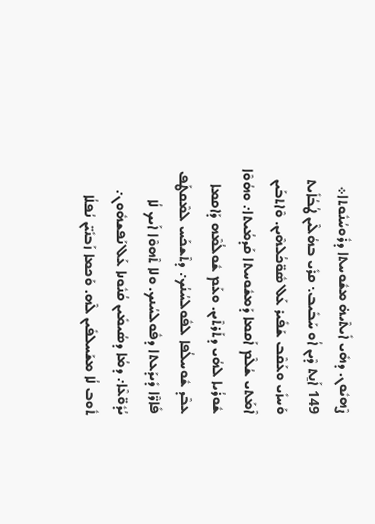ܨܶܗܝܽܘܢ. ܕܗܺܝ ܐܺܝܬܶܝܗ̇ ܡܫܽܘܚܬܐ ܕܪܽܘܚܳܢܽܘܬܐ܀
149 ܐܰܢ̱ܬ ܕܶܝܢ ܐܳܘ ܚܰܒܺܝܒ܆ ܩܪܺܝ ܒܗܳܠܶܝܢ ܛܳܒܳܐܺܝܬ ܘܰܚܙܺܝ ܘܥܰܩܶܒ ܫܰܦܺܝܪ ܥܰܠ ܣܽܘ̈ܟܳܠܗܶܝܢ. ܘܶܐܬܒܰܝܢ ܐܶܡܰܬܝ ܫܳܠܶܡ ܐܰܩܡܐ ܕܰܡܫܽܘܚܬܐ ܩܰܕܡܳܝܬܐ܇ ܘܗܳܘܶܐ ܫܽܘܪܳܝܐ ܠܗܳܝ ܕܬܰܪܬܶܝܢ. ܘܥܰܡ ܫܽܘܠܳܡܶܗ ܕܰܐܩܡܐ ܥܒܶܕ ܫܽܘܚܠܳܦܐ ܠܦܽܘܠܚܳܢܳܟ܇ ܕܬܶܫܟܰܚ ܠܡܶܩܛܰܦ ܦܺܐܪ̈ܶܐ ܕܺܝܕܰܥܬܐ ܕܦܽܘܠܚܳܢܟ. ܘܠܐ ܬܶܗܘܶܐ ܐܰܝܟ ܠܳܐ ܝܳܕܽܘ̈ܥܶܐ܇ ܕܡܳܐ ܕܣܳܝܡܺܝܢ ܩܳܢܽܘܢܐ ܥܰܠ ܢܰܦܫܗܽܘܢ܇ ܬܽܘܒ ܠܳܐ ܡܫܰܚܠܦܺܝܢ ܠܶܗ. ܘܰܟܡܐ ܙܰܒܢܺܝ̈ܢ ܢܳܦܠܳܐ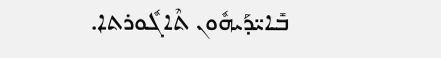ܒܺܐܝ̈ܕܰܝܗܽܘܢ ܬܶܐܓܽܘܪܬܐ.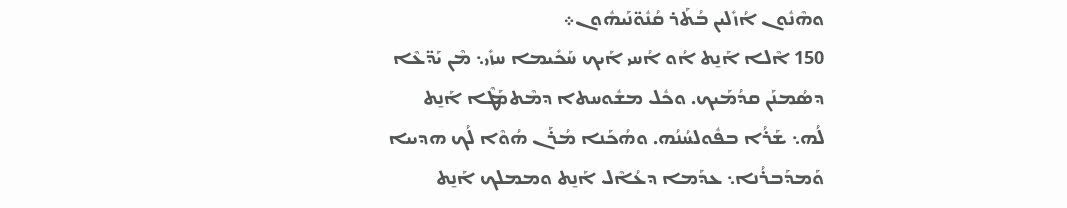ܘܗܶܢܽܘܢ ܐܳܙܺܠܝܢ ܒܳܬܰܪ ܩܳܢܽܘ̈ܢܰܝܗܽܘܢ܀
150 ܐܶܠܐ ܐܰܢ̱ܬ ܐܳܘ ܐܳܚܝ ܐܰܝܟ ܚܰܟܺܝܡܐ ܚܙܺܝ܆ ܡܶܢ ܝܰܕ̈ܥܶܐ ܕܣܳܡܢܰܢ ܩܕܳܡܰܝܟ. ܘܟܽܠ ܡܫܽܘܚܬܐ ܕܡܶܬܡܰܛܶܐ ܐܰܢ̱ܬ ܠܳܗ܆ ܫܰܪܳܐ ܒܦܽܘܠܚܳܢܳܗ. ܘܗܳܟܰܢܐ ܡܳܪܰܢ ܗܳܘܶܐ ܠܳܟ ܗܕܝܝܐ ܘܰܡܕܰܒܪܳܢܐ܆ ܥܕܰܡܐ ܕܥܳܐܶܠ ܐܰܢ̱ܬ ܘܡܡܠܟ ܐܰܢ̱ܬ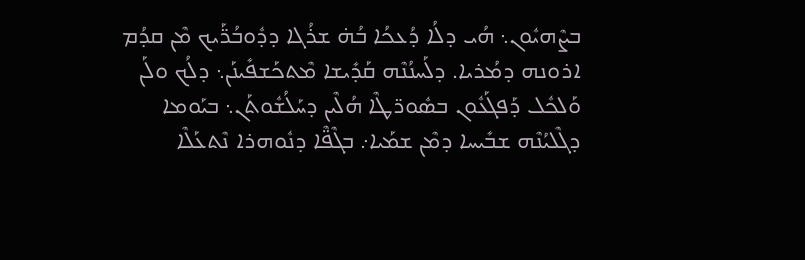ܒܨܶܗܝܽܘܢ܆ ܗܳܝ ܕܠܳܐ ܕܳܥܟܳܐ ܒܳܗ̇ ܫܪܳܓܐ ܕܕܽܘܒܳܪ̈ܰܝܟ ܡܶܢ ܩܕܳܡ ܐܪܘܢܗ ܕܡܳܪܝܐ. ܕܠܰܚܢܳܢܶܗ ܩܰܕܺܝܫܐ ܡܶܬܟܰܫܦܺܝܢܰܢ܆ ܕܠܳܟ ܘܠܰܢ ܘܰܠܟܽܠ ܕܰܦܓܰܥܽܘܢ ܒܣܽܘܪ̈ܛܶܐ ܗܳܠܶܝܢ ܕܚܰܠܳܫܽܘܬܰܢ܆ ܒܝܰܘܡܐ ܕܓܶܠܝܳܢܶܗ ܫܒܺܝܚܐ ܕܡܶܢ ܫܡܰܝܐ܇ ܒܓܶܦ̈ܶܐ ܕܢܽܘܗܪܐ ܢܶܬܥܰܠܶܐ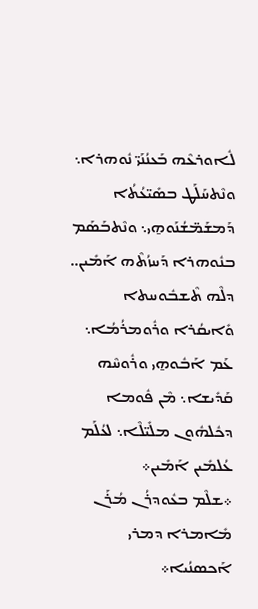ܠܽܐܘܪܥܶܗ ܒܰܥܢܳܢܰܝ̈ ܢܽܘܗܪܐ܆ ܘܢܶܬܚܰܠܰܛ ܒܣܺܝ̈ܥܳܬܳܐ ܕܰܡܫܰܡ̈ܫܳܢܰܘܗ̱ܝ܆ ܘܢܶܬܒܰܣܰܡ ܒܢܽܘܗܪܐ ܕܰܚܙܳܬܶܗ ܐܰܡܺܝܢ..
ܕܠܶܗ ܬܶܫܒܽܘܚܬܐ ܘܺܐܝܩܳܪܐ ܘܪܽܘܡܪܳܡܳܐ܆ ܥܰܡ ܐܰܒܽܘܗ̱ܝ ܘܪܽܘܚܶܗ ܩܰܕܺܝܫܐ܆ ܡܶܢ ܦܽܘܡܐ ܕܟܽܠܗܽܘܢ ܡܠܺܝ̈ܠܶܐ܆ ܠܥܳܠܰܡ ܥܳܠܡܺܝܢ ܐܰܡܺܝܢ܀
܀ܫܠܶܡ ܒܥܽܘܕܪܳܢ ܡܳܪܰܢ ܡܺܐܡܪܐ ܕܡܪܝ ܐܰܟܣܢܳܝܐ܀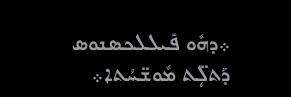܀ܕܗܽܘ ܦܺܝܠܠܟܣܢܘܣ ܕܰܬܠܴ̈ܬ ܡܽܘܫ̈ܚܳܬܐ܀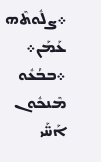܀ܨܠܽܘܬܶܗ ܥܰܡܰܢ܀
܀ܒܒܳܥܽܘ ܡܶܢܟܽܘܢ ܐܰܚ̈ܰܝ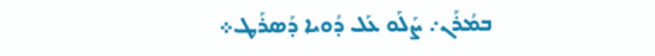ܒܡܳܪܰܢ܇ ܨܰܠܰܘ ܥܰܠ ܕܳܘܝܐ ܕܰܣܪܰܛ܀